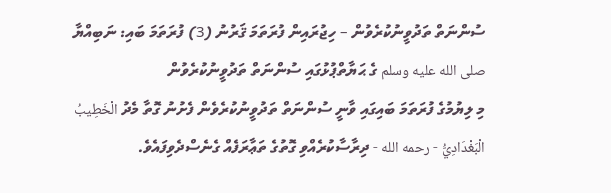ސުންނަތް ތަދުވީނުކުރެވުން – ހިޖުރައިން ފުރަތަމަ ޤަރުނު (3) ފުރަތަމަ ބައި: ނަބިއްޔާ صلى الله عليه وسلم ގެ ޙަޔާތްޕުޅުގައި ސުންނަތް ތަދުވީނުކުރެވުން
މި ލިޔުމުގެ ފުރަތަމަ ބައިގައި ވާނީ ސުންނަތް ތަދުވީނުކުރެވެން ފެށުނު ގޮތާ މެދު الْخَطِيبُ الْبَغْدَادِيُّ - رحمه الله - ދިރާސާކުރެއްވި ގޮތުގެ ތަޢާރަފެއް ގެނެސްދެވިފައެވެ.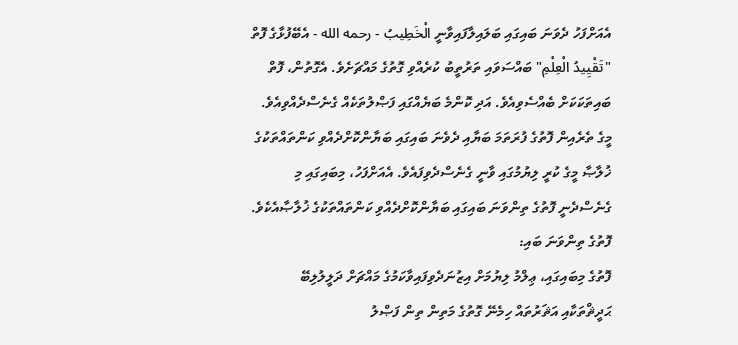އެއަށްފަހު ދެވަނަ ބައިގައި ބަލައިލާފައިވާނީ الْخَطِيبُ - رحمه الله - އެބޭފުޅާގެ ފޮތް "تَقْيِيدُ الْعِلْمِ" ބައްސަވައި ތަރުތީބު ކުރެއްވި ގޮތުގެ މައްޗަށެވެ. އެގޮތުން، ފޮތް ބައިތަކަކަށް ބެއްސެވިއެވެ. އަދި ކޮންމެ ބަޔެއްގައި ފަޞްލުތަކެއް ގެނެސްދެއްވިއެވެ. މީގެ ތެރެއިން ފޮތުގެ ފުރަތަމަ ބަޔާއި ދެވެނަ ބައިގައި ބަޔާންކޮށްދެއްވި ކަންތައްތަކުގެ ޚުލާޞާ މީގެ ކުރީ ލިޔުމުގައި ވާނީ ގެނެސްދެވިފައެވެ. އެއަށްފަހު، މިބައިގައި މި ގެނެސްދެނީ ފޮތުގެ ތިންވަނަ ބައިގައި ބަޔާންކޮށްދެއްވި ކަންތައްތަކުގެ ޚުލާޞާއެކެވެ.
ފޮތުގެ ތިންވަނަ ބައި:
ފޮތުގެ މިބައިގައި، ޢިލްމު ލިޔުމަށް އިޒުނަދެވިފައިވާކަމުގެ މައްޗަށް ދަލީލުލިބޭ ޙަދީޘްތަކާއި އަޘަރުތައް ހިމެނޭ ގޮތުގެ މަތިން ތިން ފަޞްލު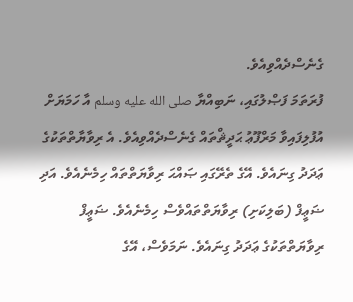ގެނެސްދެއްވިއެވެ.
ފުރަތަމަ ފަޞްލުގައި، ނަބިއްޔާ صلى الله عليه وسلم އާ ހަމަޔަށް އުފުލިފައިވާ މަރްފޫޢު ޙަދީޘްތައް ގެނެސްދެއްވިއެވެ. އެ ރިވާޔާތްތަކުގެ ޢަދަދު ގިނައެވެ. އޭގެ ތެރޭގައި ޞައްޙަ ރިވާޔަތްތައް ހިމެނެއެވެ. އަދި ޟަޢީފް (ބަލިކަށި) ރިވާޔަތްތައްވެސް ހިމެނެއެވެ. ޟަޢީފް ރިވާޔަތްތަކުގެ ޢަދަދު ގިނައެވެ. ނަމަވެސް، އޭގެ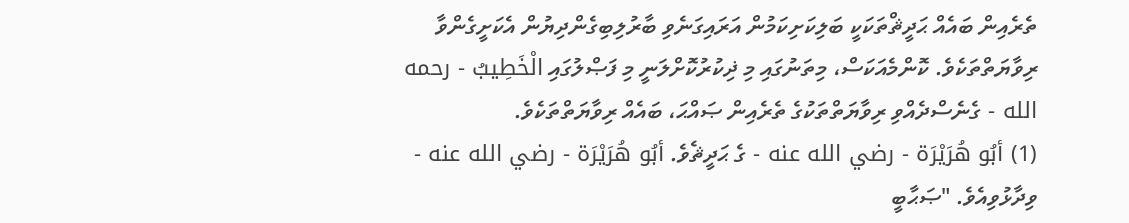ތެރެއިން ބައެއް ޙަދީޘްތަކަކީ ބަލިކަށިކަމުން އަރައިގަނެވި ބާރުލިބިގެންދިޔުން އެކަށީގެންވާ ރިވާޔަތްތަކެވެ. ކޮންމެއަކަސް، މިތަނުގައި މި ޛިކުރުކޮށްލަނީ މި ފަޞްލުގައި الْخَطِيبُ - رحمه الله - ގެނެސްދެއްވި ރިވާޔަތްތަކުގެ ތެރެއިން ޞައްޙަ، ބައެއް ރިވާޔަތްތަކެވެ.
(1) أبُو هُرَيْرَة - رضي الله عنه - ގެ ޙަދީޘެވެ. أبُو هُرَيْرَة - رضي الله عنه - ވިދާޅުވިއެވެ. "ޞަޙާބީ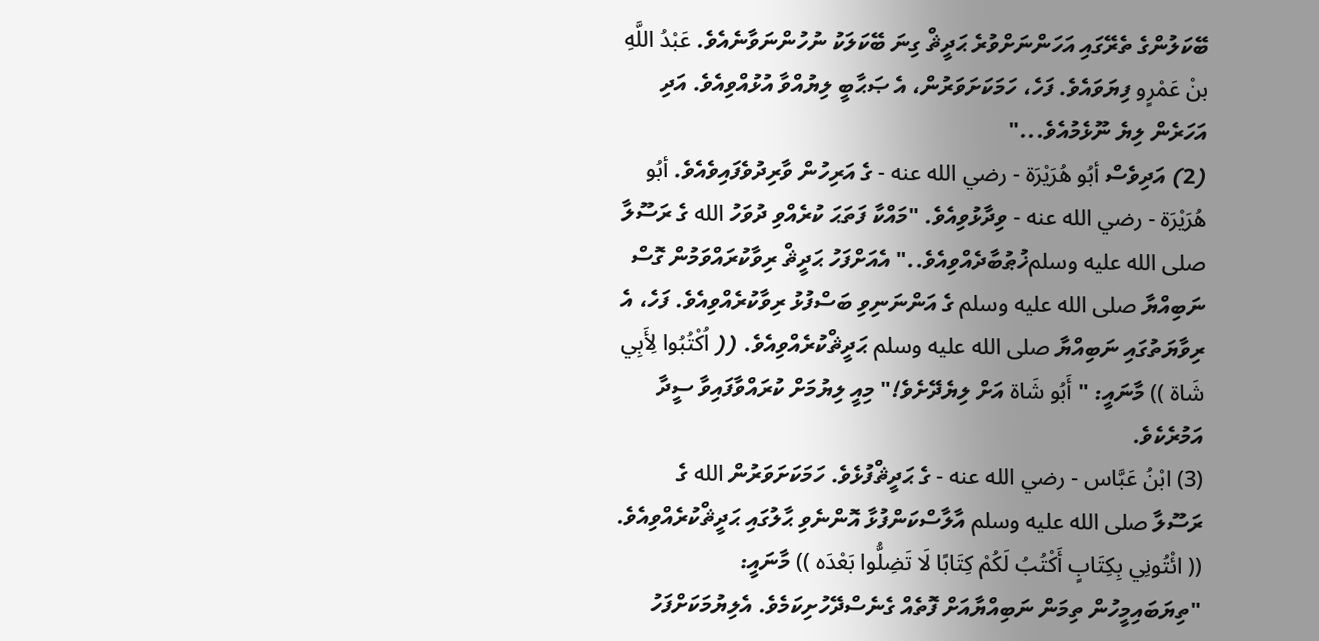ބޭކަލުންގެ ތެރޭގައި އަހަންނަށްވުރެ ޙަދީޘް ގިނަ ބޭކަލަކު ނުހުންނަވާނެއެވެ. عَبْدُ اللَّهِ بنْ عَمْرٍو ފިޔަވައެވެ. ފަހެ، ހަމަކަށަވަރުން، އެ ޞަޙާބީ ލިޔުއްވާ އުޅުއްވިއެވެ. އަދި އަހަރެން ލިޔެ ނޫޅެމުއެވެ..."
(2) އަދިވެސް أبُو هُرَيْرَة - رضي الله عنه - ގެ އަރިހުން ވާރިދުވެފައިވެއެވެ. أبُو هُرَيْرَة - رضي الله عنه - ވިދާޅުވިއެވެ. "މައްކާ ފަތަޙަ ކުރެއްވި ދުވަހު الله ގެ ރަސޫލާ صلى الله عليه وسلمޚުޠުބާދެއްވިއެވެ.." އެއަށްފަހު ޙަދީޘް ރިވާކުރައްވަމުން ގޮސް ނަބިއްޔާ صلى الله عليه وسلم ގެ އަންނަނިވި ބަސްފުޅު ރިވާކުރެއްވިއެވެ. ފަހެ، އެ ރިވާޔަތުގައި ނަބިއްޔާ صلى الله عليه وسلم ޙަދީޘްކުރެއްވިއެވެ. (( اُكْتُبُوا لِأَبِي شَاة )) މާނައީ: " أَبُو شَاة އަށް ލިޔެދޭށެވެ!" މިއީ ލިޔުމަށް ކުރައްވާފައިވާ ސީދާ އަމުރެކެވެ.
(3) ابْنُ عَبَّاس - رضي الله عنه - ގެ ޙަދީޘްފުޅެވެ. ހަމަކަށަވަރުން الله ގެ ރަސޫލާ صلى الله عليه وسلم އާލާސްކަންފުޅާ އޮންނެވި ޙާލުގައި ޙަދީޘްކުރެއްވިއެވެ. (( ائْتُونِي بِكِتَابٍ أَكْتُبُ لَكُمْ كِتَابًا لَا تَضِلُّوا بَعْدَه )) މާނައީ: "ތިޔަބައިމީހުން ތިމަން ނަބިއްޔާއަށް ފޮތެއް ގެނެސްދޭހުށިކަމެވެ. އެލިޔުމަކަށްފަހު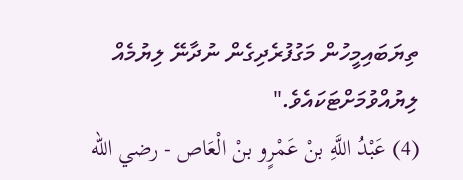ތިޔަބައިމީހުން މަގުފުރެދިގެން ނުދާނޭ ލިޔުމެއް ލިޔުއްވުމަށްޓަކައެވެ."
(4) عَبْدُ اللَّهِ بنْ عَمْرٍو بنْ الْعَاص - رضي الله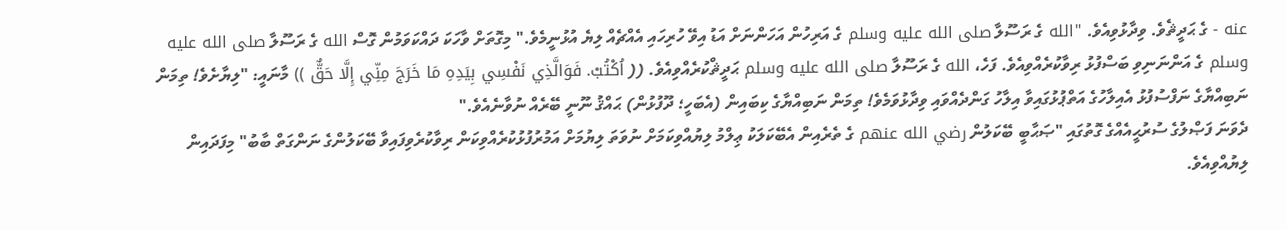عنه - ގެ ޙަދީޘެވެ. ވިދާޅުވިއެވެ. "الله ގެ ރަސޫލާ صلى الله عليه وسلم ގެ އަރިހުން އަހަންނަށް އަޑު އިވޭ ހުރިހައި އެއްޗެއް ލިޔެ އުޅުނީމެވެ." މިގޮތަށް ވާހަކަ ދައްކަވަމުން ގޮސް الله ގެ ރަސޫލާ صلى الله عليه وسلم ގެ އަންނަނިވި ބަސްފުޅު ރިވާކުރެއްވިއެވެ. ފަހެ، الله ގެ ރަސޫލާ صلى الله عليه وسلم ޙަދީޘްކުރެއްވިއެވެ. (( اُكْتُبْ. فَوَالَّذِي نَفْسِي بِيَدِهِ مَا خَرَجَ مِنِّي إِلَّا حَقٌّ )) މާނައީ: "ލިޔާށެވެ! ތިމަން ނަބިއްޔާގެ ނަފްސުފުޅު އެއިލާހުގެ އަތްޕުޅުގައިވާ އިލާހު ގަންދެއްވައި ވިދާޅުވަމެވެ! ތިމަން ނަބިއްޔާގެ ކިބައިން (އެބަހީ؛ ދޫފުޅުން) ޙައްޤު ނޫނީ ބޭރެއް ނުވާނެއެވެ."
ދެވަނަ ފަޞްލުގެ ސުރުޙީއެއްގެ ގޮތުގައި "ޞަޙާބީ ބޭކަލުން رضي الله عنهم ގެ ތެރެއިން އެބޭކަލަކު ޢިލްމު ލިޔުއްވިކަމަށް ނުވަތަ ލިޔުމަށް އަމުރުފުޅުކުރެއްވިކަން ރިވާކުރެވިފައިވާ ބޭކަލުންގެ ނަންގަތް ބާބު" މިފަދައިން ލިޔުއްވިއެވެ.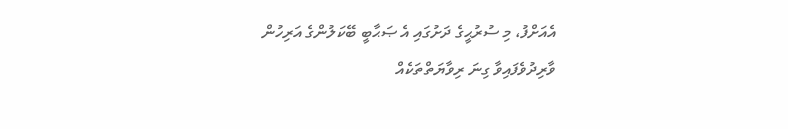އެއަށްފު، މި ސުރުޙީގެ ދަށުގައި އެ ޞަޙާބީ ބޭކަލުންގެ އަރިހުން ވާރިދުވެފައިވާ ގިނަ ރިވާޔަތްތަކެއް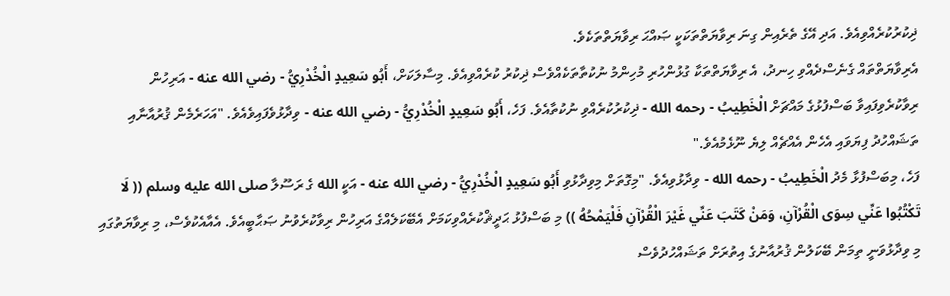ޛިކުރުކުރެއްވިއެވެ. އަދި އޭގެ ތެރެއިން ގިނަ ރިވާޔަތްތަކަކީ ޞައްޙަ ރިވާޔަތްތަކެވެ.
އެރިވާޔަތްތައް ގެނެސްދެއްވި ހިނދު، އެ ރިވާޔަތްތަކާ ގުޅުންހުރި މުހިންމު ނުކުތާތަކެއްވެސް ޛިކުރު ކުރެއްވިއެވެ. މިސާލަކަށް، أَبُو سَعِيدٍ الْخُدْرِيُّ - رضي الله عنه - އަރިހުން ރިވާކުރެވިފައިވާ ބަސްފުޅުގެ މައްޗަށް الْخَطِيبُ - رحمه الله - ޛިކުރުކުރެއްވި ނުކުތާއެވެ. ފަހެ، أَبُو سَعِيدٍ الْخُدْرِيُّ - رضي الله عنه - ވިދާޅުވެފައިވެއެވެ. "އަހަރެމެން ޤުރުއާނާއި ތަޝައްހުދު ފިޔަވައި އެހެން އެއްޗެއް ލިޔެ ނޫޅެމުއެވެ."
ފަހެ، މިބަސްފުޅާ މެދު الْخَطِيبُ - رحمه الله - ވިދާޅުވިއެވެ. "މިގޮތަށް މިވިދާޅުވި أَبُو سَعِيدٍ الْخُدْرِيُّ - رضي الله عنه - އަކީ الله ގެ ރަސޫލާ صلى الله عليه وسلم (( لَا تَكْتُبُوا عَنِّي سِوَى الْقُرْآنِ، وَمَنْ كَتَبَ عَنِّي غَيْرَ الْقُرْآنِ فَلْيَمْحُهُ )) މި ބަސްފުޅު ޙަދީޘްކުރެއްވިކަމަށް އެބޭކަލެއްގެ އަރިހުން ރިވާކުރެވުނު ޞަޙާބީއެވެ. އެއާއެކުވެސް، މި ރިވާޔަތުގައި މި ވިދާޅުވަނީ ތިމަން ބޭކަލުން ޤުރުއާނުގެ އިތުރަށް ތަޝައްހުދުވެސް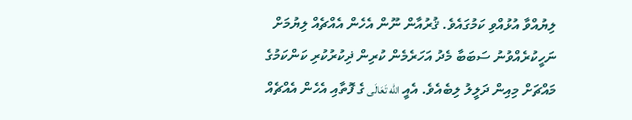ލިޔުއްވާ އުޅުއްވި ކަމުގައެވެ. ޤުރުއާން ނޫން އެހެން އެއްޗެއް ލިޔުމަށް ނަހީކުރެއްވުނު ސަބަބާ މެދު އަހަރެމެން ކުރިން ޛިކުރުކުރި ކަންކަމުގެ މައްޗަށް މިއިން ދަލީލު ލިބެއެވެ. އެއީ الله تَعَالَى ގެ ފޮތާއި އެހެން އެއްޗެއް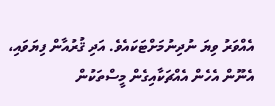އެއްވަރު ވިޔަ ނުދިނުމަށްޓަކައެވެ. އަދި ޤުރުއާން ފިޔަވައި، އެނޫން އެހެން އެއްޗަކާއިގެން މީސްތަކުން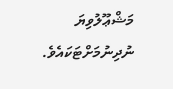މަޝްޢޫލުވިޔަ ނުދިނުމަށްޓަކައެވެ.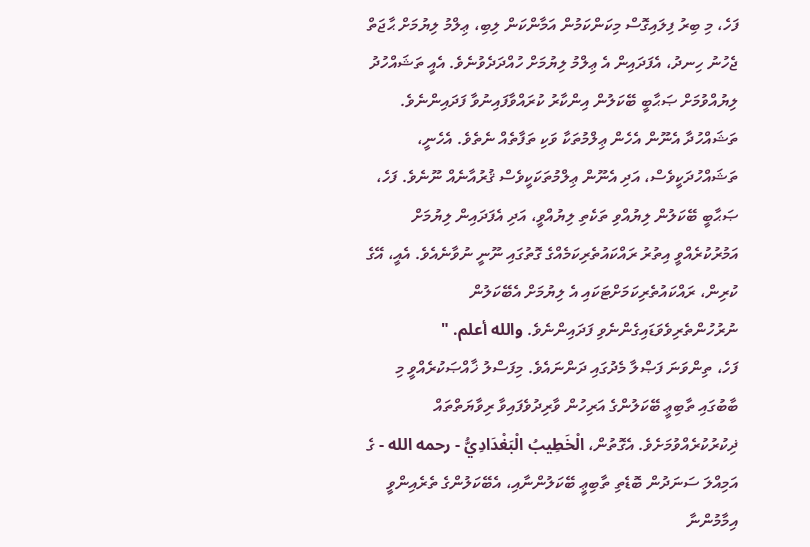ފަހެ، މި ބިރު ފިލައިގޮސް މިކަންކަމުން އަމާންކަން ލިބި، ޢިލްމު ލިޔުމަށް ޙާޖަތް ޖެހުނު ހިނދު، އެފަދައިން އެ ޢިލްމު ލިޔުމަށް ހުއްދަދެވުނެވެ. އެއީ ތަޝައްހުދު ލިޔުއްވުމަށް ޞަޙާބީ ބޭކަލުން އިންކާރު ކުރައްވާފައިނުވާ ފަދައިންނެވެ. ތަޝައްހުދާ އެނޫން އެހެން ޢިލްމުތަކާ ވަކި ތަފާތެއް ނެތެވެ. އެހެނީ، ތަޝައްހުދަކީވެސް، އަދި އެނޫން ޢިލްމުތަކަކީވެސް ޤުރުއާނެއް ނޫނެވެ. ފަހެ، ޞަޙާބީ ބޭކަލުން ލިޔުއްވި ތަކެތި ލިޔުއްވީ، އަދި އެފަދައިން ލިޔުމަށް އަމުރުކުރެއްވީ އިތުރު ރައްކައުތެރިކަމެއްގެ ގޮތުގައި ނޫނީ ނުވާނެއެވެ. އެއީ، އޭގެ ކުރިން، ރައްކައުތެރިކަމަށްޓަކައި އެ ލިޔުމަށް އެބޭކަލުން ނުރުހުންތެރިވެވަޑައިގެންނެވި ފަދައިންނެވެ. والله أعلم. "
ފަހެ، ތިންވަނަ ފަޞްލާ މެދުގައި ދަންނައެވެ. މިފަސްލު ޚާއްޞަކުރެއްވީ މި ބާބުގައި ތާބިޢީ ބޭކަލުންގެ އަރިހުން ވާރިދުވެފައިވާ ރިވާޔަތްތައް ޛިކުރުކުރެއްވުމަށެވެ. އެގޮތުން، الْخَطِيبُ الْبَغْدَادِيُّ - رحمه الله - ގެ އަމިއްލަ ސަނަދުން ބޮޑެތި ތާބިޢީ ބޭކަލުންނާއި، އެބޭކަލުންގެ ތެރެއިންވީ އިމާމުންނާ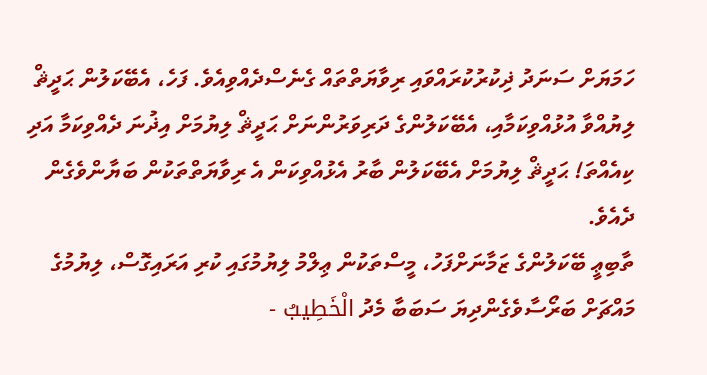ހަމަޔަށް ސަނަދު ޛިކުރުކުރައްވައި ރިވާޔަތްތައް ގެނެސްދެއްވިއެވެ. ފަހެ، އެބޭކަލުން ޙަދީޘް ލިޔުއްވާ އުޅުއްވިކަމާއި، އެބޭކަލުންގެ ދަރިވަރުންނަށް ޙަދީޘް ލިޔުމަށް އިޛުނަ ދެއްވިކަމާ އަދި ކިއެއްތަ! ޙަދީޘް ލިޔުމަށް އެބޭކަލުން ބާރު އެޅުއްވިކަން އެ ރިވާޔަތްތަކުން ބަޔާންވެގެން ދެއެވެ.
ތާބިޢީ ބޭކަލުންގެ ޒަމާނަށްފަހު، މީސްތަކުން ޢިލްމު ލިޔުމުގައި ކުރި އަރައިގޮސް، ލިޔުމުގެ މައްޗަށް ބަރޯސާވެގެންދިޔަ ސަބަބާ މެދު الْخَطِيبُ -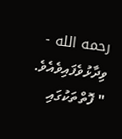رحمه الله - ވިދާޅުވެފައިވެއެވެ. " ފޮތްތަކުގައި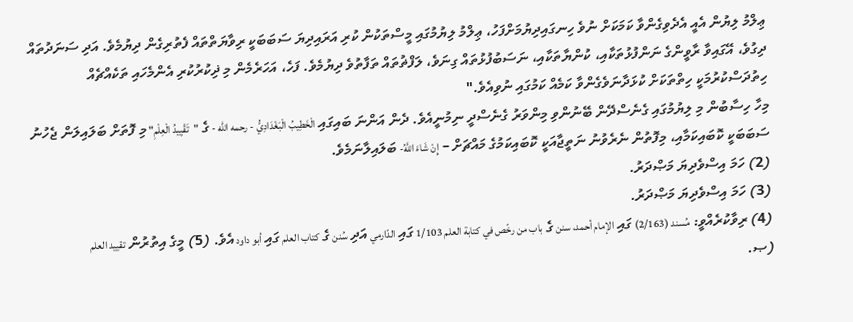ޢިލްމު ލިޔުން އެއީ އެދެވިގެންވާ ކަމަކަށް ނުވެ ހިނގައިދިޔުމަށްފަހު، ޢިލްމު ލިޔުމުގައި މީސްތަކުން ކުރި އަރައިދިޔަ ސަބަބަކީ ރިވާޔަތްތައް ފެތުރިގެން ދިޔުމެވެ. އަދި ސަނަދުތައް ދިގުވެ، އޭގައިވާ ރާވީންގެ ނަންފުޅުތަކާއި، ކުންޔާތަކާއި، ނަސަބުފުޅުތައް ގިނަވެ، ލަފްޡުތައް ތަފާތުވެ ދިޔުމެވެ. ފަހެ، އަހަރެމެން މި ޛިކުރުކުރި އެންމެހައި ތަކެއްޗެއް ހިތުދަސްކުރުމަކީ ހިތްތަކަށް ކުޅަދާނަވެގެންވާ ކަމެއް ކަމުގައި ނުވިއެވެ."
މިހާ ހިސާބުން މި ލިޔުމުގައި ގެނެސްދޭން ބޭނުންވި މިންވަރު ގެނެސްދީ ނިމުނީއެވެ. ދެން އަންނަ ބައިގައި الْخَطِيبُ الْبَغْدَادِيُّ - رحمه الله - ގެ "تَقْيِيدُ الْعِلْمِ" މި ފޮތަށް ބަލައިލަން ޖެހުނު ސަބަބަކީ ކޮބައިކަމާއި، މިފޮތުން ނެރެވުނު ނަތީޖާއަކީ ކޮބައިކަމުގެ މައްޗަށް – إِنْ شَاءَ اللَّهُ- ބަލައިލާނަމެވެ.
(2) ހަމަ އިސްވެދިޔަ މަޞްދަރު.
(3) ހަމަ އިސްވެދިޔަ މަޞްދަރު.
(4) ރިވާކުރެއްވީ: مُسند (2/163) ގައި الإمام أحمد، سنن ގެ باب من رخّص في كتابة العلم 1/103 ގައި الدّارمي އަދި سُنن ގެ كتاب العلم ގައި أبو داود އެވެ. (5) މީގެ އިތުރުން تقييد العلم (ޞ.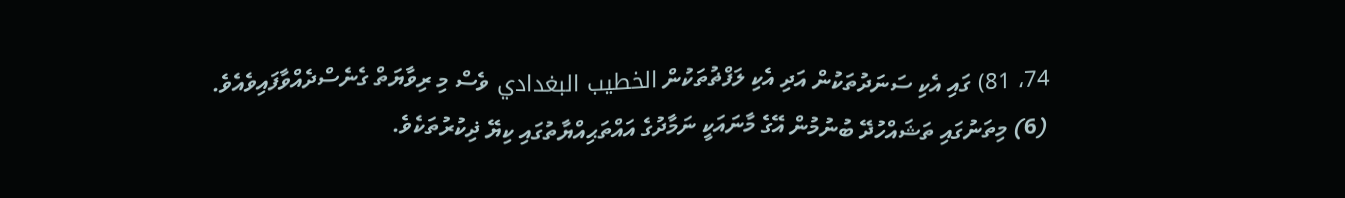74، 81) ގައި އެކި ސަނަދުތަކުން އަދި އެކި ލަފްޡުތަކުން الخطيب البغدادي ވެސް މި ރިވާޔަތް ގެނެސްދެއްވާފައިވެއެވެ.
(6) މިތަނުގައި ތަޝައްހުދޭ ބުނުމުން އޭގެ މާނައަކީ ނަމާދުގެ އައްތަޙިއްޔާތުގައި ކިޔޭ ޛިކުރުތަކެވެ.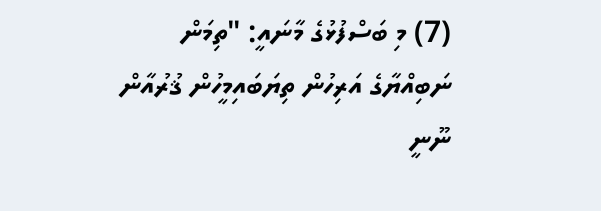(7) މި ބަސްފުޅުގެ މާނައީ: "ތިމަން ނަބިއްޔާގެ އަރިހުން ތިޔަބައިމީހުން ޤުރުއާން ނޫނީ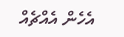އެހެން އެއްޗެއް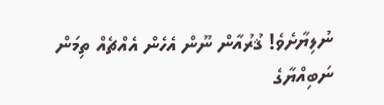ނުލިޔާށެވެ! ޤުރުއާން ނޫން އެހެން އެއްޗެއް ތިމަން ނަބިއްޔާގެ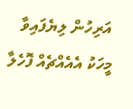އަރިހުން ލިޔެފައިވާ މީހަކު އެއެއްޗެއް ފޮހެލާ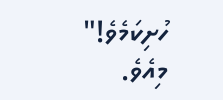ހުށިކަމެވެ!" މިއެވެ.